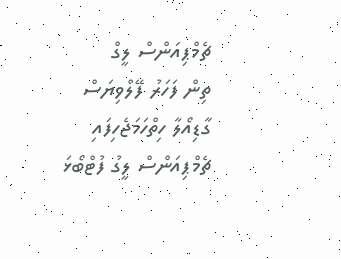ޗެމްޕިއަންސް ލީގް
ތިން ފަހަރު ފޭލްވިޔަސް ގާޑިއޯލާ ހިތްހަމަޖެހިފައި
ޗެމްޕިއަންސް ލީގު ފުޓްބޯޅަ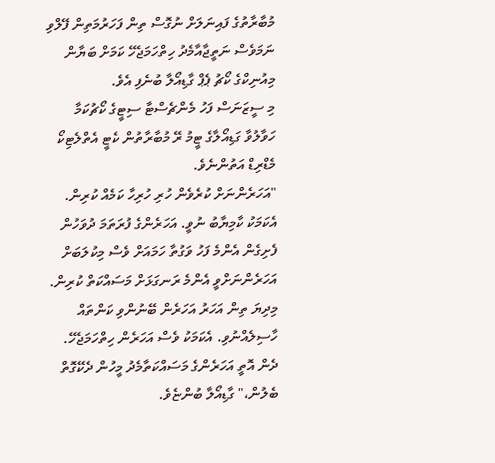މުބާރާތުގެ ފައިނަލަށް ނުގޮސް ތިން ފަހަރުމަތިން ފޭލްވި ނަމަވެސް ނަތީޖާއާމެދު ހިތްހަމަޖެހޭ ކަމަށް ބަޔާން މިއުނިކްގެ ކޯޗު ޕެޕް ގާޑިއޯލާ ބުނެފި އެވެ.
މި ސީޒަނަސް ފަހު މެންޗެސްޓާ ސިޓީގެ ކޯޗުކަމާ ހަވާލުވާ ގަޑިއޯލާގެ ޓީމު ރޭ މުބާރާތުން ކެޓީ އެތްލެޓިކޯ މެޑްރިޑް އަތުންނެވެ.
"އަހަރެންނަށް ކުރެވެން ހުރި ހުރިހާ ކަމެއް ކުރިން. އެކަމަކު ކާމިޔާބު ނުވީ. އަހަރެންގެ ފުރަތަމަ ދުވަހުން ފެށިގެން އެންމެ ފަހު ވަގުތާ ހަމައަށް ވެސް މިކުލަބަށް އަހަރެންނަށްވީ އެންމެ ރަނގަޅަށް މަސައްކަތް ކުރިން. މިދިޔަ ތިން އަހަރު އަހަރެން ބޭނުންވި ކަންތައް ހާސިލެއްނުވި. އެކަމަކު ވެސް އަހަރެން ހިތްހަމަޖެހޭ. ދެން އޮތީ އަހަރެންގެ މަސައްކަތާމެދު މީހުން ދެކޭގޮތް ބެލުން،" ގާޑިއޯލާ ބުންޏެވެ.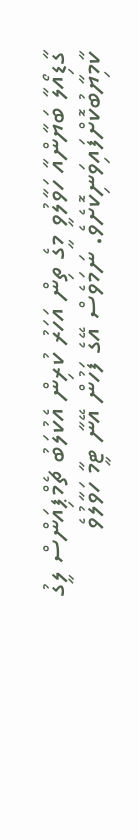ގާޑިއޯލާ ބަޔާންއާ ހަވާލުވީ މީގެ ތިން އަހަރު ކުރިން އެކުލަބު ޗެމްޕިއަންސް ލީގު ކާމިޔާބުކޮށްފައިވަނިކޮށެވެ. ނަމަވެސް އޭގެ ފަހުން އޭނާ ޓީމާ ހަވާލުވެ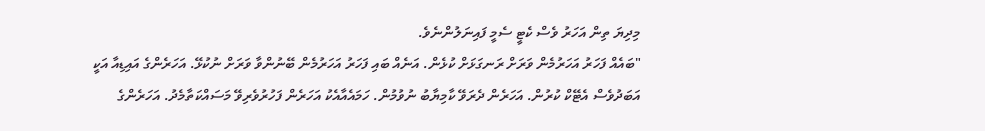މިދިޔަ ތިން އަހަރު ވެސް ކެޓީ ސެމީ ފައިނަލުންނެވެ.
"ބައެއް ފަހަރު އަހަރުމެން ވަރަށް ރަނގަޅަށް ކުޅެން. އަނެއް ބައި ފަހަރު އަހަރުމެން ބޭނުންވާ ވަރަށް ނުކުޅޭ. އަހަރެންގެ އައިޑިއާ އަކީ އަބަދުވެސް އެޓޭކް ކުރުން. އަހަރެން ދެރަވޭ ކާމިޔާބު ނުވުމުން. ހަމައެއާއެކު އަހަރެން ފަހުރުވެރިވޭ މަސައްކަތާމެދު. އަހަރެންގެ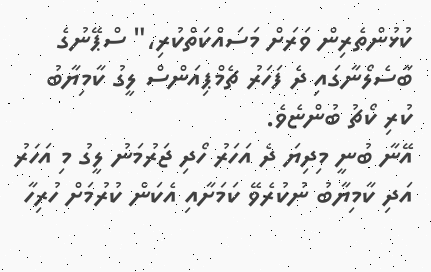ކުޅުންތެރިން ވަރަށް މަސައްކަތްކުރި،" ސްޕޭނުގެ ބާސެލޯނާގައި ދެ ފަހަރު ޗެމްޕިއަންސް ލީގު ކާމިޔާބު ކުރި ކޯޗު ބުންޏެވެ.
އޭނާ ބުނީ މިދިޔަ ދެ އަހަރު ހޯދި ޖަރުމަނު ލީގު މި އަހަރު އަދި ކާމިޔާބު ނުކުރެވޭ ކަމަށާއި އެކަން ކުރުމަށް ހުރިހާ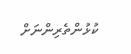ކުޅުންތެރިންނަށް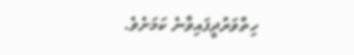ހިތްވަރުދީފައިވާނެ ކަމަށެވެ.